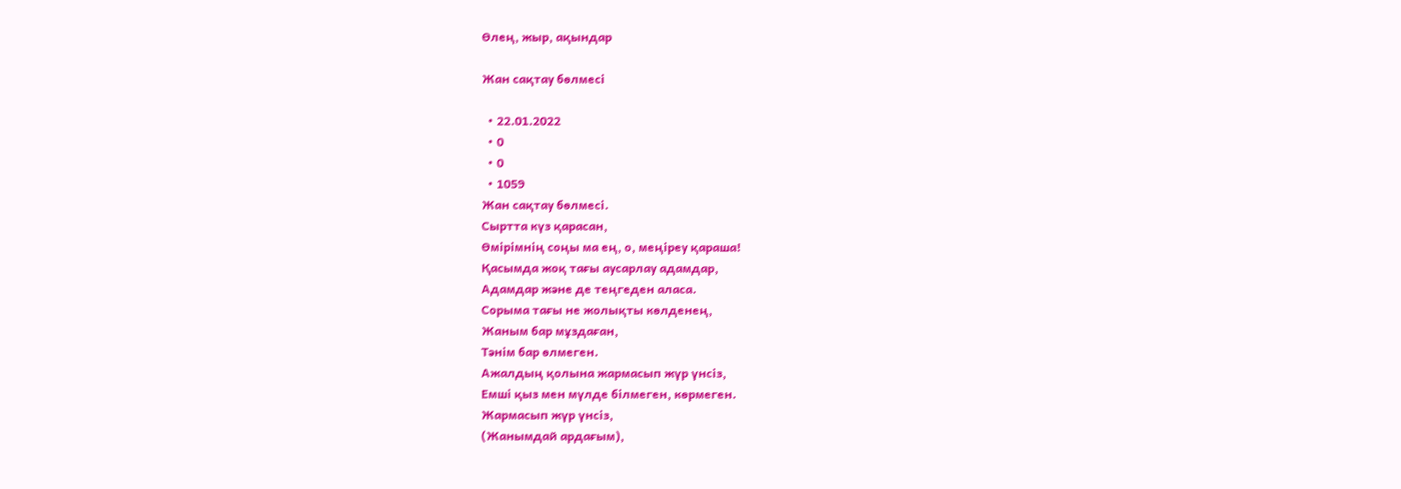Өлең, жыр, ақындар

Жан сақтау бөлмесі

  • 22.01.2022
  • 0
  • 0
  • 1059
Жан сақтау бөлмесі.
Сыртта күз қарасан,
Өмірімнің соңы ма ең, о, меңіреу қараша!
Қасымда жоқ тағы аусарлау адамдар,
Адамдар және де теңгеден аласа.
Сорыма тағы не жолықты көлденең,
Жаным бар мұздаған,
Тәнім бар өлмеген.
Ажалдың қолына жармасып жүр үнсіз,
Емші қыз мен мүлде білмеген, көрмеген.
Жармасып жүр үнсіз,
(Жанымдай ардағым),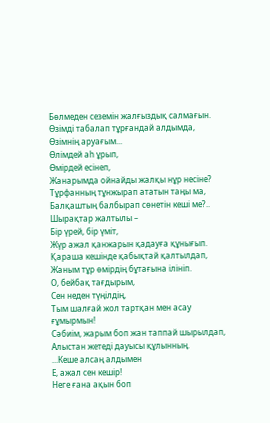Бөлмеден сеземін жалғыздық салмағын.
Өзімді табалап тұрғандай алдымда,
Өзімнің аруағым...
Өлімдей аһ ұрып,
Өмірдей есінеп,
Жанарымда ойнайды жалқы нұр несіне?
Тұрфанның тұнжырап ататын таңы ма,
Балқаштың балбырап сөнетін кеші ме?..
Шырақтар жалтылы –
Бір үрей, бір үміт,
Жүр ажал қанжарын қадауға құнығып.
Қараша кешінде қабықтай қалтылдап,
Жаным тұр өмірдің бұтағына ілініп.
О, бейбақ тағдырым,
Сен неден түңілдің,
Тым шалғай жол тартқан мен асау ғұмырмын!
Сәбиім, жарым боп жан таппай шырылдап,
Алыстан жетеді дауысы құлынның.
...Кеше алсаң алдымен
Е, ажал сен кешір!
Неге ғана ақын боп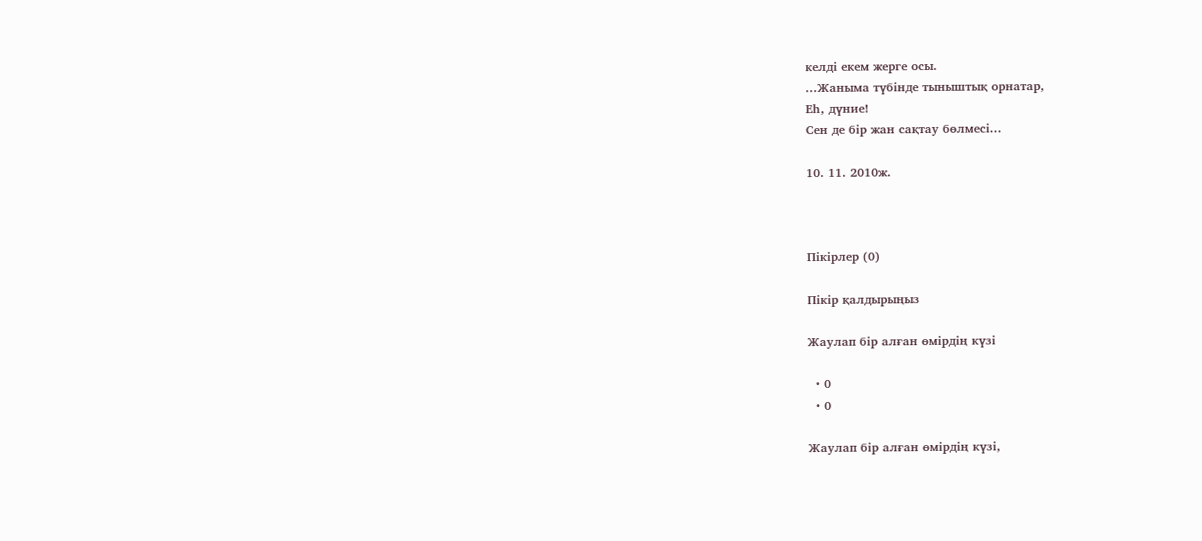келді екем жерге осы.
...Жаныма түбінде тыныштық орнатар,
Еһ, дүние!
Сен де бір жан сақтау бөлмесі...

10. 11. 2010ж.



Пікірлер (0)

Пікір қалдырыңыз

Жаулап бір алған өмірдің күзі

  • 0
  • 0

Жаулап бір алған өмірдің күзі,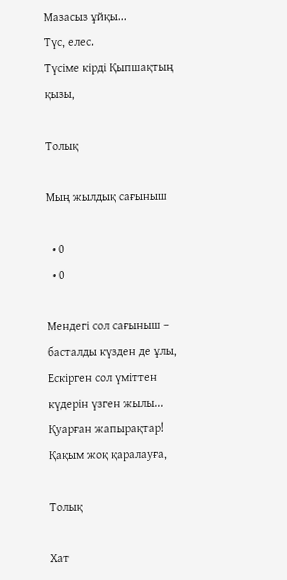Мазасыз ұйқы...
Түс, елес.
Түсіме кірді Қыпшақтың қызы,

Толық

Мың жылдық сағыныш

  • 0
  • 0

Мендегі сол сағыныш – басталды күзден де ұлы,
Ескірген сол үміттен күдерін үзген жылы...
Қуарған жапырақтар!
Қақым жоқ қаралауға,

Толық

Хат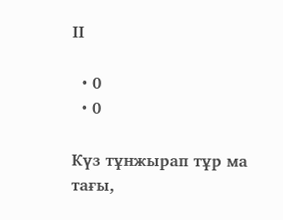ІІ

  • 0
  • 0

Күз тұнжырап тұр ма тағы,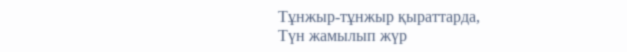Тұнжыр-тұнжыр қыраттарда,
Түн жамылып жүр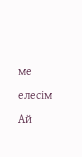ме елесім
Ай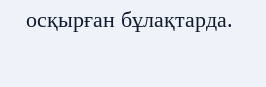осқырған бұлақтарда.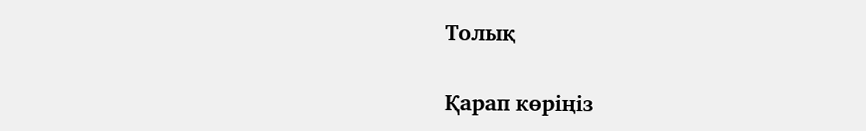Толық

Қарап көріңіз